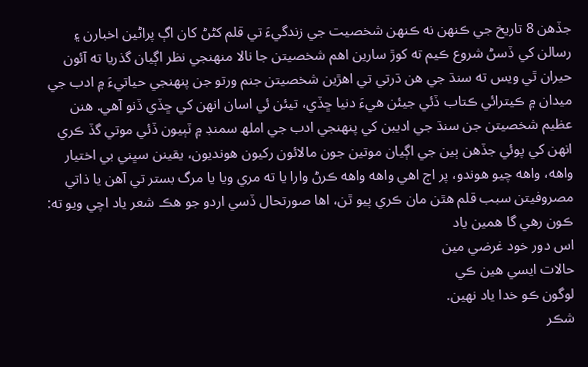جڏهن 8 تاريخ جي ڪنھن نه ڪنھن شخصيت جي زندگيءَ تي قلم کڻڻ کان اڳ پراڻين اخبارن ۽ رسالن کي ڏسڻ شروع ڪيم ته کوڙ سارين اهم شخصيتن جا نالا منھنجي نظر اڳيان گذريا ته آئون حيران ٿي ويس ته سنڌ جي هن ڌرتي تي اھڙين شخصيتن جنم ورتو جن پنھنجي حياتيءَ ۾ ادب جي ميدان ۾ ڪيترائي ڪتاب ڏئي جيئن ھيءَ دنيا ڇڏي، تيئن ئي اسان انھن کي ڇڏي ڏنو آهي. هنن عظيم شخصيتن جن سنڌ جي اديبن کي پنھنجي ادب جي املھ سمنڊ ۾ ٽٻيون ڏئي موتي گڏ ڪري انهن کي پوئي جڏهن ٻين جي اڳيان موتين جون مالائون رکيون هونديون، يقينن سڀني بي اختيار واھه، واھه چيو هوندو، پر اڄ اهي واھه واھه ڪرڻ وارا يا ته مري ويا يا مرگ بستر تي آهن يا ذاتي مصروفيتن سبب قلم هٿن مان ڪري پيو ٿن، اها صورتحال ڏسي اردو جو هڪ شعر ياد اچي ويو ته:
ڪون رهي گا همين ياد
اس دور خود غرضي مين
حالات ايسي هين ڪي
لوگون ڪو خدا ياد نهين.
شڪر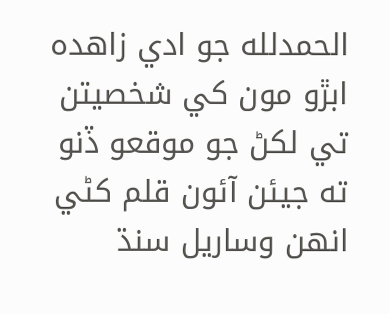الحمدلله جو ادي زاهده ابڙو مون کي شخصيتن تي لکڻ جو موقعو ڏنو ته جيئن آئون قلم کڻي انهن وساريل سنڌ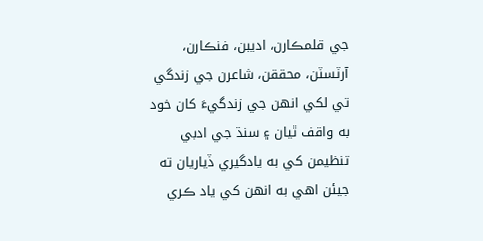جي قلمڪارن، اديبن، فنڪارن، آرٽسٽن، محققن، شاعرن جي زندگي تي لکي انهن جي زندگيءَ کان خود به واقف ٿيان ۽ سنڌ جي ادبي تنظيمن کي به يادگيري ڏياريان ته جيئن اهي به انھن کي ياد ڪري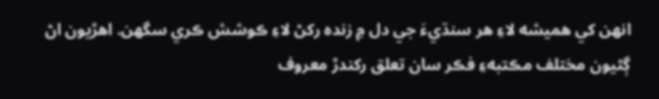انھن کي ھميشه لاءِ هر سنڌيءَ جي دل ۾ زنده رکڻ لاءِ ڪوشش ڪري سگهن. اهڙيون اڻ ڳڻيون مختلف مڪتبهءِ فڪر سان تعلق رکندڙ معروف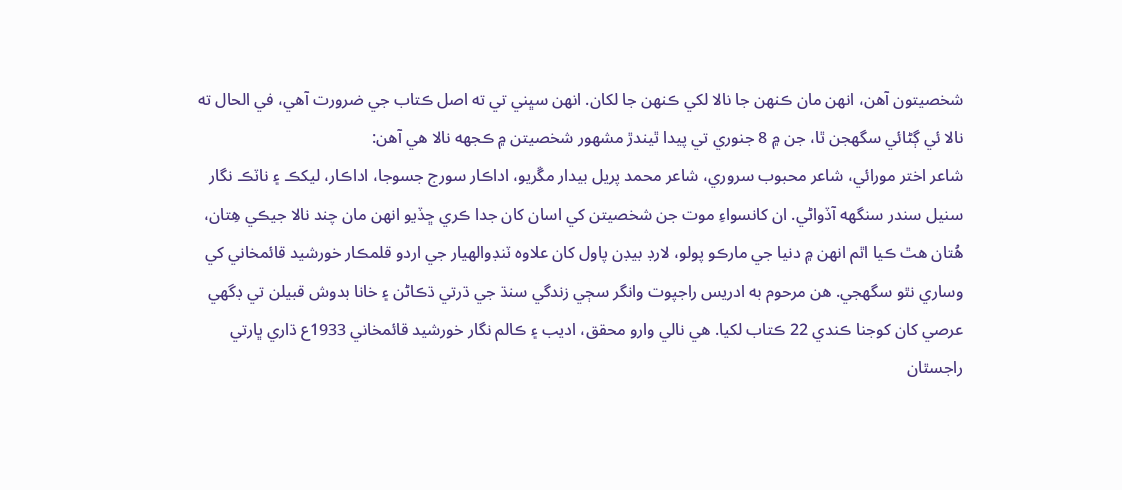شخصيتون آهن، انھن مان ڪنھن جا نالا لکي ڪنھن جا لکان. انھن سڀني تي ته اصل ڪتاب جي ضرورت آهي، في الحال ته نالا ئي ڳڻائي سگهجن ٿا، جن ۾ 8 جنوري تي پيدا ٿيندڙ مشھور شخصيتن ۾ ڪجهه نالا هي آهن:
شاعر اختر مورائي، شاعر محبوب سروري، شاعر محمد پريل بيدار مڱريو، اداڪار سورج جسوجا، اداڪار، ليکڪ ۽ ناٽڪ نگار سنيل سندر سنگهه آڏواڻي. ان کانسواءِ موت جن شخصيتن کي اسان کان جدا ڪري ڇڏيو انھن مان چند نالا جيڪي هِتان، هُتان هٿ ڪيا اٿم انهن ۾ دنيا جي مارڪو پولو، لارڊ بيڊن پاول کان علاوه ٽنڊوالھيار جي اردو قلمڪار خورشيد قائمخاني کي وساري نٿو سگهجي. هن مرحوم به ادريس راجپوت وانگر سڄي زندگي سنڌ جي ڌرتي ڌڪاڻن ۽ خانا بدوش قبيلن تي ڊگهي عرصي کان کوجنا ڪندي 22 ڪتاب لکيا. هي نالي وارو محقق، اديب ۽ ڪالم نگار خورشيد قائمخاني 1933ع ڌاري ڀارتي راجسٿان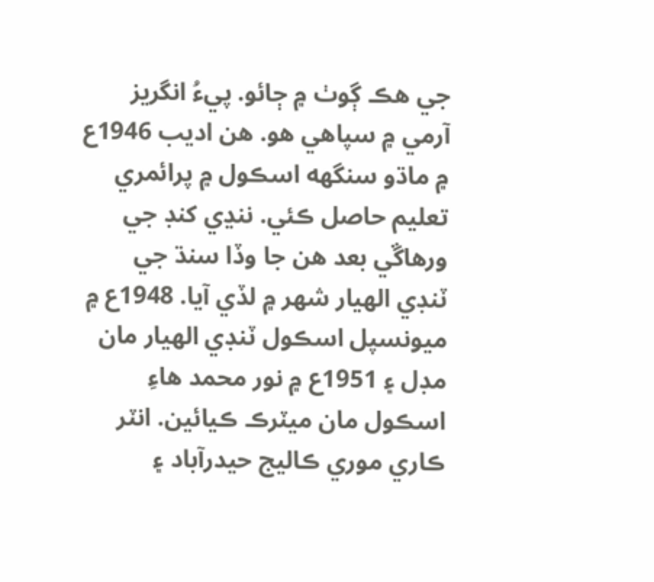جي هڪ ڳوٺ ۾ ڄائو. پيءُ انگريز آرمي ۾ سپاهي هو. هن اديب 1946ع ۾ ماڌو سنگهه اسڪول ۾ پرائمري تعليم حاصل ڪئي. ننڍي کنڊ جي ورهاڱي بعد هن جا وڏا سنڌ جي ٽنڊي الھيار شھر ۾ لڏي آيا. 1948ع ۾ ميونسپل اسڪول ٽنڊي الھيار مان مڊل ۽ 1951ع ۾ نور محمد هاءِ اسڪول مان ميٽرڪ ڪيائين. انٽر ڪاري موري ڪاليج حيدرآباد ۽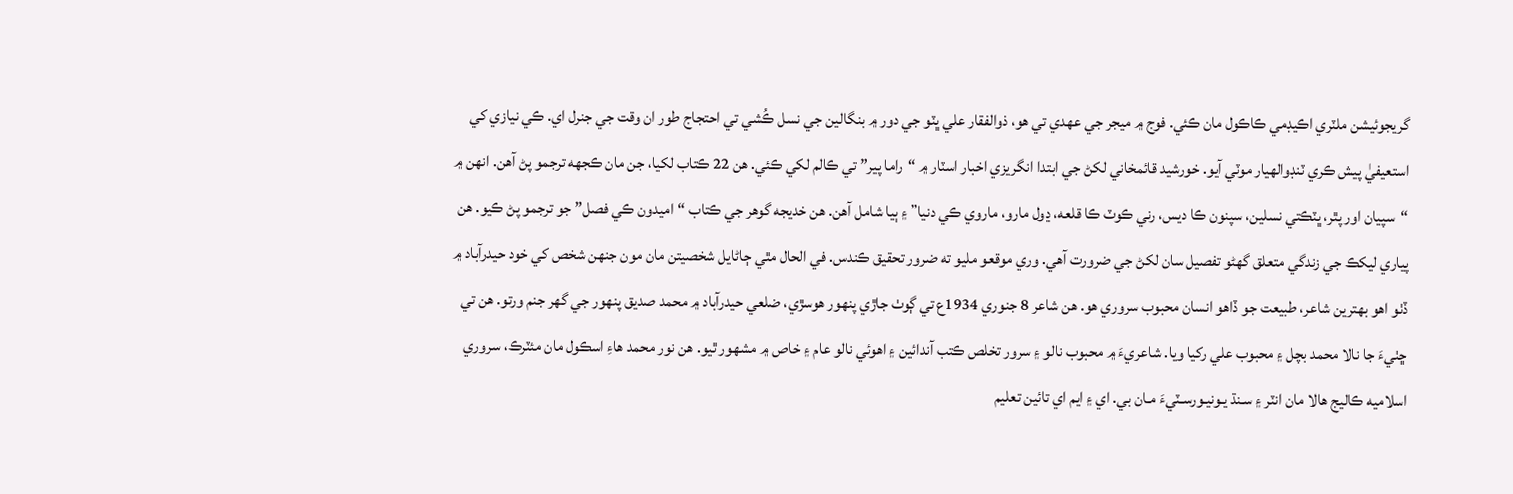گريجوئيشن ملٽري اڪيڊمي ڪاڪول مان ڪئي. فوج ۾ ميجر جي عھدي تي هو، ذوالفقار علي ڀٽو جي دور ۾ بنگالين جي نسل ڪُشي تي احتجاج طور ان وقت جي جنرل اي. ڪي نيازي کي استعيفيٰ پيش ڪري ٽنڊوالھيار موٽي آيو. خورشيد قائمخاني لکڻ جي ابتدا انگريزي اخبار اسٽار ۾ “راما پير” تي ڪالم لکي ڪئي. هن 22 ڪتاب لکيا، جن مان ڪجهه ترجمو پڻ آهن. انهن ۾ “سپيان اور پٿر، ڀٽڪتي نسلين، سپنون ڪا ديس، رني ڪوٽ ڪا قلعه، ڍول مارو، ماروي ڪي دنيا” ۽ ٻيا شامل آهن. هن خديجه گوهر جي ڪتاب “اميدون ڪي فصل” جو ترجمو پڻ ڪيو. هن پياري ليکڪ جي زندگي متعلق گهڻو تفصيل سان لکڻ جي ضرورت آهي. وري موقعو مليو ته ضرور تحقيق ڪندس. في الحال مٿي ڄاڻايل شخصيتن مان مون جنھن شخص کي خود حيدرآباد ۾ ڏٺو اهو بھترين شاعر، طبيعت جو ڏاهو انسان محبوب سروري هو. هن شاعر 8 جنوري 1934ع تي ڳوٺ جاڙي پنھور هوسڙي، ضلعي حيدرآباد ۾ محمد صديق پنھور جي گھر جنم ورتو. هن تي ڇٺيءَ جا نالا محمد بچل ۽ محبوب علي رکيا ويا. شاعريءَ ۾ محبوب نالو ۽ سرور تخلص ڪتب آندائين ۽ اهوئي نالو عام ۽ خاص ۾ مشھور ٿيو. هن نور محمد هاءِ اسڪول مان مئٽرڪ، سروري اسلاميه ڪاليج هالا مان انٽر ۽ سـنڌ يـونيـورسـٽيءَ مـان بي. اي ۽ ايم اي تائين تعليم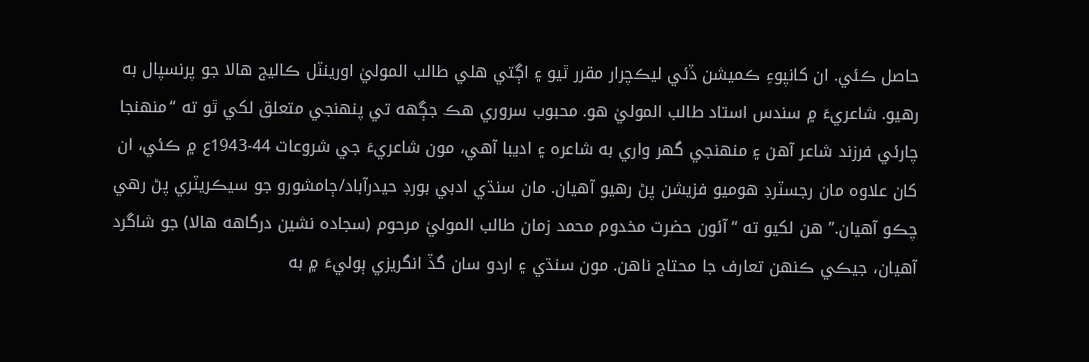حاصل ڪئي. ان کانپوءِ ڪميشن ڏئي ليڪچرار مقرر ٿيو ۽ اڳتي هلي طالب الموليٰ اورينٽل ڪاليج هالا جو پرنسپال به رهيو. شاعريءَ ۾ سندس استاد طالب الموليٰ هو. محبوب سروري هڪ جڳھه تي پنھنجي متعلق لکي ٿو ته “منهنجا چارئي فرزند شاعر آهن ۽ منهنجي گهر واري به شاعرہ ۽ اديبا آهي، مون شاعريءَ جي شروعات 44-1943ع ۾ ڪئي، ان کان علاوه مان رجسٽرڊ هوميو فزيشن پڻ رهيو آهيان. مان سنڌي ادبي بورڊ حيدرآباد/ڄامشورو جو سيڪريٽري پڻ رهي چڪو آهيان.” هن لکيو ته “آئون حضرت مخدوم محمد زمان طالب الموليٰ مرحوم (سجاده نشين درگاهه هالا) جو شاگرد آهيان، جيڪي ڪنھن تعارف جا محتاج ناهن. مون سنڌي ۽ اردو سان گڏ انگريزي ٻوليءَ ۾ به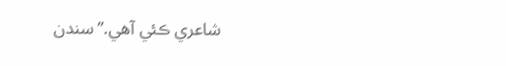شاعري ڪئي آهي.” سندن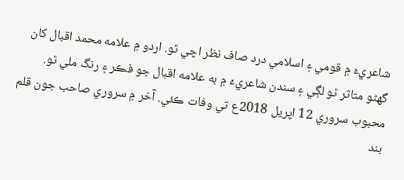شاعريءَ ۾ قومي ۽ اسلامي درد صاف نظر اچي ٿو. اردو ۾ علامه محمد اقبال کان گهڻو متاثر ٿو لڳي ۽ سندن شاعريءَ ۾ به علامه اقبال جو فڪر ۽ رنگ ملي ٿو. محبوب سروري 12 اپريل 2018ع تي وفات ڪئي. آخر ۾ سروري صاحب جون قلم بند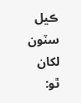ڪيل سٽون لکان ٿو: